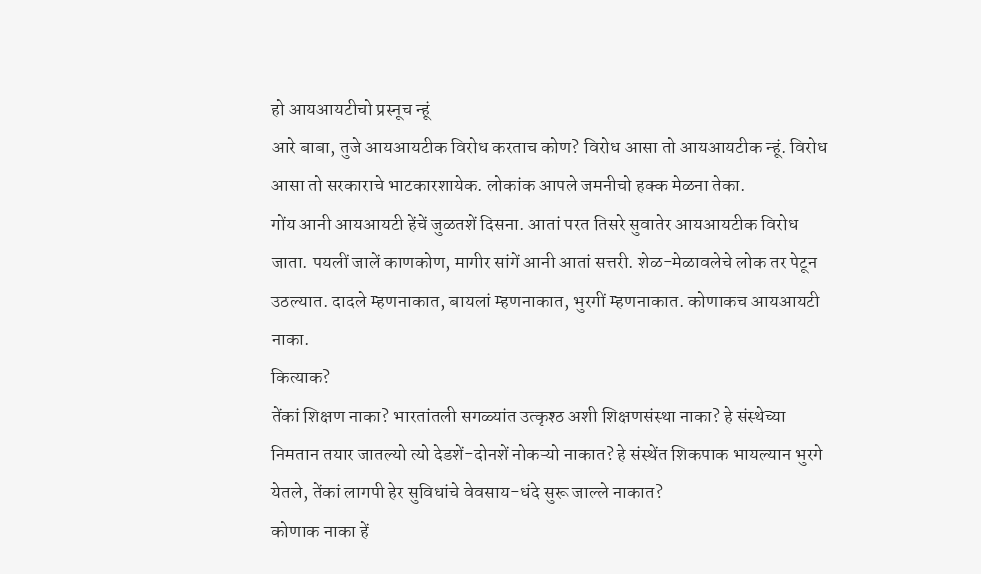हो आयआयटीचो प्रस्नूच न्हूं
आरे बाबा, तुजे आयआयटीक विरोध करताच कोण? विरोध आसा तो आयआयटीक न्हूं. विरोध आसा तो सरकाराचे भाटकारशायेक. लोकांक आपले जमनीचो हक्क मेळना तेका.
गोंय आनी आयआयटी हेंचें जुळतशें दिसना. आतां परत तिसरे सुवातेर आयआयटीक विरोध जाता. पयलीं जालें काणकोण, मागीर सांगें आनी आतां सत्तरी. शेळ-मेळावलेचे लोक तर पेटून उठल्यात. दादले म्हणनाकात, बायलां म्हणनाकात, भुरगीं म्हणनाकात. कोणाकच आयआयटी नाका.
कित्याक?
तेंकां शिक्षण नाका? भारतांतली सगळ्यांत उत्कृश्ठ अशी शिक्षणसंस्था नाका? हे संस्थेच्या निमतान तयार जातल्यो त्यो देडशें-दोनशें नोकऱ्यो नाकात? हे संस्थेंत शिकपाक भायल्यान भुरगे येतले, तेंकां लागपी हेर सुविधांचे वेवसाय-धंदे सुरू जाल्ले नाकात?
कोणाक नाका हें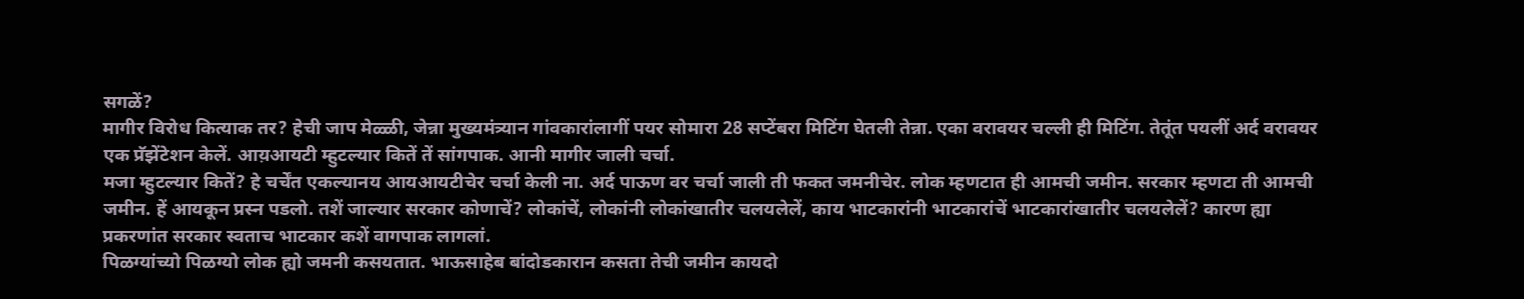सगळें?
मागीर विरोध कित्याक तर? हेची जाप मेळ्ळी, जेन्ना मुख्यमंत्र्यान गांवकारांलागीं पयर सोमारा 28 सप्टेंबरा मिटिंग घेतली तेन्ना. एका वरावयर चल्ली ही मिटिंग. तेतूंत पयलीं अर्द वरावयर एक प्रॅझेंटेशन केलें. आय़आयटी म्हुटल्यार कितें तें सांगपाक. आनी मागीर जाली चर्चा.
मजा म्हुटल्यार कितें? हे चर्चेंत एकल्यानय आयआयटीचेर चर्चा केली ना. अर्द पाऊण वर चर्चा जाली ती फकत जमनीचेर. लोक म्हणटात ही आमची जमीन. सरकार म्हणटा ती आमची जमीन. हें आयकून प्रस्न पडलो. तशें जाल्यार सरकार कोणाचें? लोकांचें, लोकांनी लोकांखातीर चलयलेलें, काय भाटकारांनी भाटकारांचें भाटकारांखातीर चलयलेलें? कारण ह्या प्रकरणांत सरकार स्वताच भाटकार कशें वागपाक लागलां.
पिळग्यांच्यो पिळग्यो लोक ह्यो जमनी कसयतात. भाऊसाहेब बांदोडकारान कसता तेची जमीन कायदो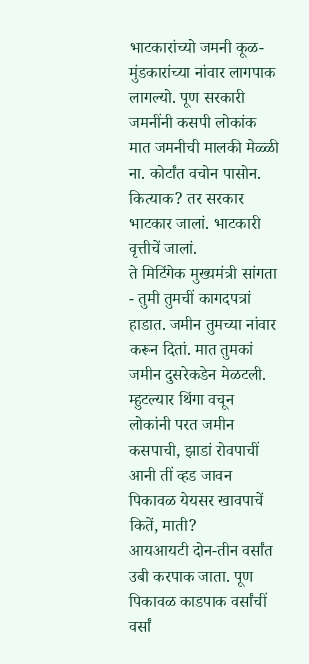भाटकारांच्यो जमनी कूळ-मुंडकारांच्या नांवार लागपाक लागल्यो. पूण सरकारी जमनींनी कसपी लोकांक मात जमनीची मालकी मेळ्ळी ना. कोर्टांत वचोन पासोन. कित्याक? तर सरकार भाटकार जालां. भाटकारी वृत्तीचें जालां.
ते मिटिंगेक मुख्यमंत्री सांगता - तुमी तुमचीं कागदपत्रां हाडात. जमीन तुमच्या नांवार करून दितां. मात तुमकां जमीन दुसरेकडेन मेळटली. म्हुटल्यार थिंगा वचून लोकांनी परत जमीन कसपाची, झाडां रोवपाचीं आनी तीं व्हड जावन पिकावळ येयसर खावपाचें कितें, माती?
आयआयटी दोन-तीन वर्सांत उबी करपाक जाता. पूण पिकावळ काडपाक वर्सांचीं वर्सां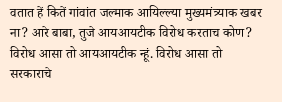वतात हें कितें गांवांत जल्माक आयिल्ल्या मुख्यमंत्र्याक खबर ना? आरे बाबा, तुजे आयआयटीक विरोध करताच कोण? विरोध आसा तो आयआयटीक न्हूं. विरोध आसा तो सरकाराचे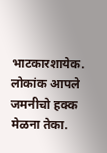भाटकारशायेक. लोकांक आपले जमनीचो हक्क मेळना तेका.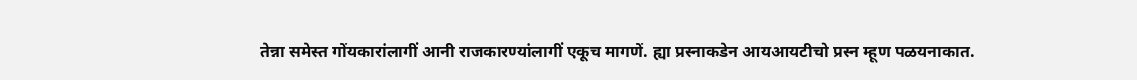तेन्ना समेस्त गोंयकारांलागीं आनी राजकारण्यांलागीं एकूच मागणें. ह्या प्रस्नाकडेन आयआयटीचो प्रस्न म्हूण पळयनाकात.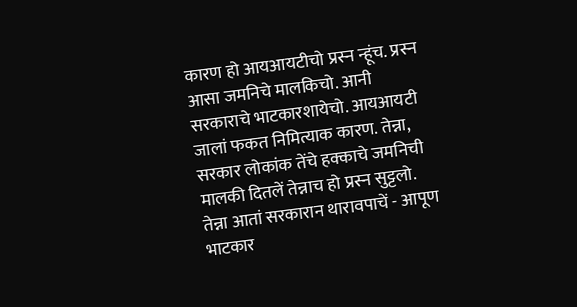कारण हो आयआयटीचो प्रस्न न्हूंच. प्रस्न आसा जमनिचे मालकिचो. आनी सरकाराचे भाटकारशायेचो. आयआयटी जालां फकत निमित्याक कारण. तेन्ना, सरकार लोकांक तेंचे हक्काचे जमनिची मालकी दितलें तेन्नाच हो प्रस्न सुट्टलो.
तेन्ना आतां सरकारान थारावपाचें - आपूण भाटकार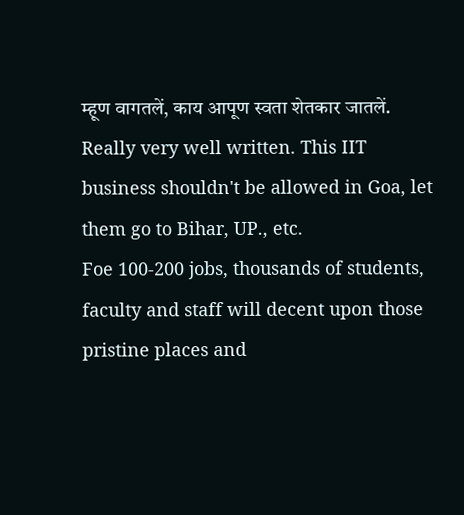म्हूण वागतलें, काय आपूण स्वता शेतकार जातलें.
Really very well written. This IIT business shouldn't be allowed in Goa, let them go to Bihar, UP., etc.
Foe 100-200 jobs, thousands of students, faculty and staff will decent upon those pristine places and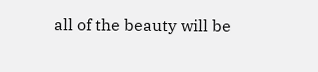all of the beauty will be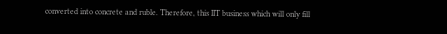converted into concrete and ruble. Therefore, this IIT business which will only fill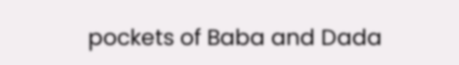pockets of Baba and Dada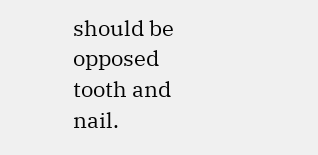should be opposed tooth and nail.